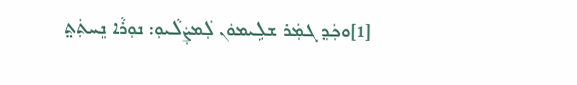[1]ܘܟܲܕ݂ ܓܡܲܪ ܫܠܹܝܡܘܿܢ ܠܲܡܨܲܠܵܝܘܼ: ܢܘܼܪܵܐ ܢܸܚܬܲܬ̤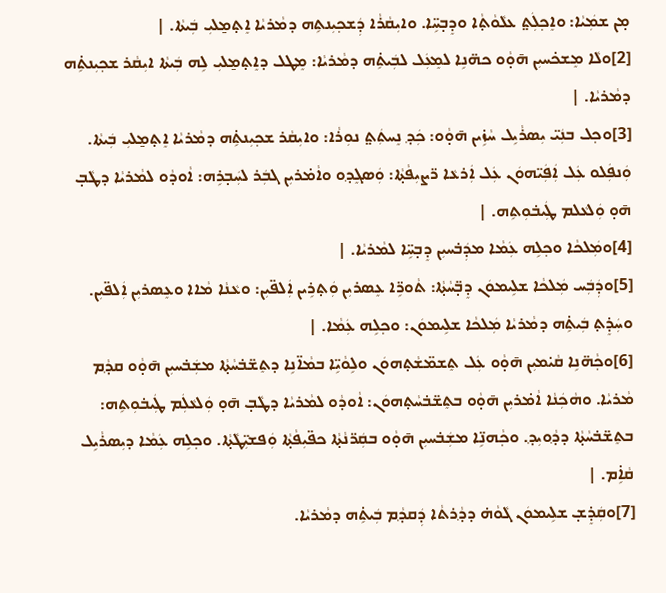ܡ̣ܢ ܫܡܲܝܵܐ: ܘܐܸܟ݂ܠܲܬ̤ ܥܠܵܘܵܬ̣ܵܐ ܘܕܸܒ̣ܚܹ̈ܐ. ܘܐܝܼܩܵܪܵܐ ܕܲܫܟ݂ܝܼܢܬܹܗ ܕܡܵܪܝܵܐ ܐܸܬ̣ܡ̱ܠܝܼ ܒܲܝܬܵܐ. |
[2]ܘܠܵܐ ܡܸܫܟ̇ܚܝܼܢ ܗ̄ܘ̣ܵܘ ܟܗ̈ܢܹܐ ܠܡܸܥܲܠ ܠܒܲܝܬܹ̇ܗ ܕܡܵܪܝܵܐ: ܡܸܛܠ ܕܐܸܬ̣ܡ̱ܠܝܼ ܠܹܗ ܒܲܝܬܵܐ ܐܝܼܩܵܪ ܫܟ݂ܝܼܢܬܹ̇ܗ ܕܡܵܪܝܵܐ. |
[3]ܘܟ݂ܠ ܒܢܲܝ̈ ܝܼܣܪܵܝܹܠ ܚܵܙܹ̇ܝܢ ܗ̄ܘ̣ܵܘ: ܟܲܕ݂ ܢܸܚܬܲܬ̤ ܢܘܼܪܵܐ: ܘܐܝܼܩܵܪ ܫܟ݂ܝܼܢܬܹ̇ܗ ܕܡܵܪܝܵܐ ܐܸܬ̣ܡ̱ܠܝܼ ܒܲܝܬܵܐ. ܘܲܢܦܲܠܘ ܥܲܠ ܐܲܦܲܝ̈ܗܘܿܢ ܥܲܠ ܐܲܪܥܵܐ ܪ̈ܨܝܼܦܵܬ̣ܵܐ: ܘܲܣܓܸܕ݂ܘ ܘܐܵܡ̇ܪܝܼܢ ܓܒܲܪ ܠܚܲܒ̣ܪܹܗ: ܐܵܘܕܵܘ ܠܡܵܪܝܵܐ ܕܛܵܒ̣ ܗ̄ܘ̣ ܘܲܠܥܵܠܡ ܛܲܝܒ̇ܘܼܬܹܗ. |
[4]ܘܡܲܠܟܵܐ ܘܟ݂ܠܹܗ ܥܲܡܵܐ ܡܕܲܒ̇ܚܝܼܢ ܕܸܒ̣ܚܹ̈ܐ ܠܡܵܪܝܵܐ. |
[5]ܘܕܲܒܲܚ ܡܲܠܟܵܐ ܫܠܹܝܡܘܿܢ ܕܸܒ̣̈ܚܵܬ̣ܵܐ: ܬܵܘܪܹ̈ܐ ܥܸܣܪܝܼܢ ܘܲܬ̣ܪܹܝܢ ܐܲܠܦ̈ܝܼܢ: ܘܥܵܢܵܐ ܡܵܐܐ ܘܥܸܣܪܝܼܢ ܐܲܠܦ̈ܝܼܢ. ܘܚܲܕܸ̇ܬ̣ ܒܲܝܬܹ̇ܗ ܕܡܵܪܝܵܐ ܡܲܠܟܵܐ ܫܠܹܝܡܘܿܢ: ܘܟ݂ܠܹܗ ܥܲܡܵܐ. |
[6]ܘܟ݂ܵܗ̈ܢܹܐ ܩܵܝ̇ܡܝܼܢ ܗ̄ܘ̣ܵܘ ܥܲܠ ܬܸܫܡ̈ܫܵܬ̣ܗܘܿܢ ܘܠܹܘܵܝܹ̈ܐ ܒܡܵܐ̈ܢܹܐ ܕܬܸܫ̈ܒ̇ܚܵܬ̣ܵܐ ܡܫܲܒ̇ܚܝܼܢ ܗ̄ܘ̣ܵܘ ܩܕ݂ܵܡ ܡܵܪܝܵܐ. ܘܗܵܟܲܢܵܐ ܐܵܡ̇ܪܝܼܢ ܗ̄ܘ̣ܵܘ ܒܬܸܫ̈ܒ̇ܚܵܬ̣ܗܘܿܢ: ܐܵܘܕܵܘ ܠܡܵܪܝܵܐ ܕܛܵܒ̣ ܗ̄ܘ̣ ܘܲܠܥܵܠܲܡ ܛܲܝܒ̇ܘܼܬܹܗ: ܒܬܸܫ̈ܒ̇ܚܵܬ̣ܵܐ ܕܕ݂ܵܘܝܼܕ݂. ܘܟ݂ܵܗܢܹ̈ܐ ܡܫܲܒ̇ܚܝܼܢ ܗ̄ܘ̣ܵܘ ܒܩܲܪ̈ܢܵܬ̣ܵܐ ܟܦ̈ܝܼܦܵܬ̣ܵܐ ܘܲܦܫܝܼ̈ܛܵܬ̣ܵܐ. ܘܟ݂ܠܹܗ ܥܲܡܵܐ ܕܝܼܣܪܵܝܹܠ ܩܵܐܹ̇ܡ. |
[7]ܘܩܲܕܸ̇ܫ̣ ܫܠܹܝܡܘܿܢ ܓܵܘܵܗ̇ ܕܕ݂ܵܪܬܵܐ ܕܲܩܕ݂ܵܡ ܒܲܝܬܹ̇ܗ ܕܡܵܪܝܵܐ.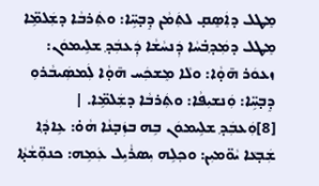ܡܸܛܠ ܕܐܲܣܸܩ̣ ܠܬܲܡܵܢ ܕܸܒ̣ܚܹ̈ܐ: ܘܬܲܪܒܵܐ ܕܫܲܠܡܹ̈ܐ ܡܸܛܠ ܕܡܲܕ݂ܒ̇ܚܵܐ ܕܲܢܚܵܫܵܐ ܕܲܥܒܲܕ݂ ܫܠܹܝܡܘܿܢ: ܙܥܘܿܪ ܗ̄ܘ̣ܵܐ: ܘܠܵܐ ܡܸܫܟܲܚ ܗ̄ܘ̣ܵܐ ܠܲܡܣܲܝܒܵܪܘܼ ܕܸܒ̣ܚܹ̈ܐ: ܘܲܢܫܝܼܦܵܐ: ܘܬܲܪܒܵܐ ܕܫܲܠܡܹ̈ܐ. |
[8]ܘܲܥܒܲܕ݂ ܫܠܹܝܡܘܿܢ ܒܹܗ ܒܙܲܒ̣ܢܵܐ ܗܵܘ̇: ܥܹܐܕ݂ܵܐ ܫܲܒ̣ܥܵܐ ܝܵܘ̈ܡܝܼܢ: ܘܟ݂ܠܹܗ ܝܼܣܪܵܝܹܠ ܥܲܡܹܗ: ܟܢܘܼ̈ܫܵܬ̣ܵܐ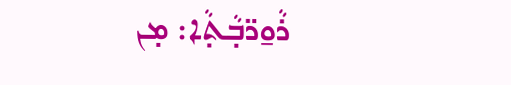ܪܵܘ̱ܪ̈ܒ̣ܵܬ̣ܵܐ: ܡ̣ܢ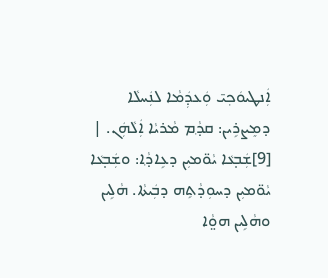ܐܲܢܛܝܘܿܟ݂ܝ̄ ܘܲܥܕܲܡܵܐ ܠܢܲܚܠܵܐ ܕܡܸܨܪܹܝܢ: ܩܕ݂ܵܡ ܡܵܪܝܵܐ ܐܲܠܵܗܲܢ. |
[9]ܫܲܒ̣ܥܵܐ ܝܵܘ̈ܡܝܼܢ ܕܥܹܐܕ݂ܵܐ: ܘܫܲܒ̣ܥܵܐ ܝܵܘ̈ܡܝܼܢ ܕܚܘܼܕܵܬܹܗ ܕܒܲܝܬܵܐ. ܗܵܠܹܝܢ ܘܗܵܠܹܝܢ ܗܘ̤ܵܐ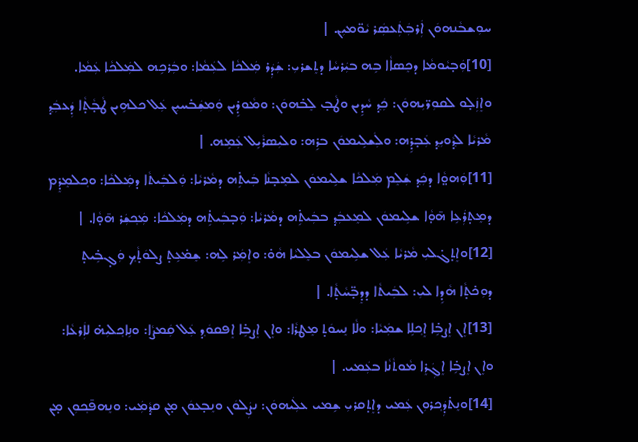ܚܘܼܫܒܵܢܗܘܿܢ ܐܲܪܒܲܬܲܥܣܲܪ ܝܵܘ̈ܡܝܼܢ. |
[10]ܘܲܒ̣ܝܵܘܡܵܐ ܕܟܸܣܐܵܐ ܒܹܗ ܒܝܲܪܚܵܐ ܕܬܸܫܪܝܼ: ܫܲܕܲܪ ܡܲܠܟܵܐ ܠܥܲܡܵܐ: ܘܒܲܪܟܹܗ ܠܡܲܠܟܵܐ ܥܲܡܵܐ. ܘܐܸܙܲܠ̣ܘ ܠܩܘܼܪ̈ܝܼܗܘܿܢ: ܟܲܕ݂ ܚܵܕܹܝܢ ܘܛܵܒ̣ ܠܸܒ̇ܗܘܿܢ: ܘܡܵܘܕܹ̇ܝܢ ܘܲܡܫܲܒ̇ܚܝܼܢ ܥܲܠ ܟܠܗܹܝܢ ܛܵܒ̣ܵܬ̣ܵܐ ܕܲܥܒܲܕ݂ ܡܵܪܝܵܐ ܠܕ݂ܵܘܝܼܕ݂ ܥܲܒ̣ܕܹ̇ܗ: ܘܠܲܫܠܹܝܡܘܿܢ ܒܪܹܗ: ܘܠܝܼܣܪܵܝܹܠ ܥܲܡܹܗ. |
[11]ܘܲܗܘ̤ܵܐ ܕܟܲܕ݂ ܫܲܠܸܡ ܡܲܠܟܵܐ ܫܠܹܝܡܘܿܢ ܠܡܸܒ̣ܢܵܐ ܒܲܝܬܹ̇ܗ ܕܡܵܪܝܵܐ: ܘܲܠܒܲܝܬܵܐ ܕܡܲܠܟܵܐ: ܘܟ݂ܠܡܸܕܸ̇ܡ ܕܡܸܬ̣ܪܲܥܹܐ ܗ̄ܘ̣ܵܐ ܫܠܹܝܡܘܿܢ ܠܡܸܥܒܲܕ݂ ܒܒܲܝܬܹ̇ܗ ܕܡܵܪܝܵܐ: ܘܲܒ̣ܒܲܝܬܹ̇ܗ ܕܡܲܠܟܵܐ: ܡܲܟ݂ܫܲܪ ܗ̄ܘ̣ܵܐ. |
[12]ܘܐܸܬ̣ܓ̇ܠܝܼ ܡܵܪܝܵܐ ܥܲܠ ܫܠܹܝܡܘܿܢ ܒܠܸܠܝܵܐ ܗܵܘ̇: ܘܐܸܡܲܪ ܠܹܗ: ܫܸܡ̇ܥܹܬ̣ ܨܠܘܿܬ̣ܵܟ݂ ܘܲܓ̣ܒܹ̇ܝܬ̣ ܕܘܼܟ̇ܬ̣ܵܐ ܗܵܕܹܐ ܠܝܼ: ܠܒܲܝܬܵܐ ܕܕܸܒ̣̈ܚܵܬ̣ܵܐ. |
[13]ܐܸܢ ܐܸܨܒܹ̇ܐ ܐܸܟ݂ܠܹܐ ܫܡܲܝܵܐ: ܘܠܵܐ ܢܸܚܘܿܬ̣ ܡܸܛܪܵܐ: ܘܐܸܢ ܐܸܨܒܹ̇ܐ ܐܸܦܩܘܿܕ݂ ܥܲܠ ܩܲܡܨܵܐ: ܘܢܹܐܟ݂ܠܝܼܗ̇ ܠܐܲܪܥܵܐ: ܘܐܸܢ ܐܸܨܒܹ̇ܐ ܐܸܓܲܪܸܐ ܡܵܘܬܵܢܵܐ ܒܥܲܡܝ. |
[14]ܘܢܸܬ̇ܕܲܟ݂ܪܘܼܢ ܥܲܡܝ ܕܐܸܬ̣ܩܪܝܼ ܫܹܡܝ ܥܠܲܝܗܘܿܢ: ܢܨܲܠܘܿܢ ܘܢܸܒ̣ܥܘܿܢ ܡ̣ܢ ܩܕ݂ܵܡܲܝ: ܘܢܸܗܦ̄ܟ݂ܘܼܢ ܡ̣ܢ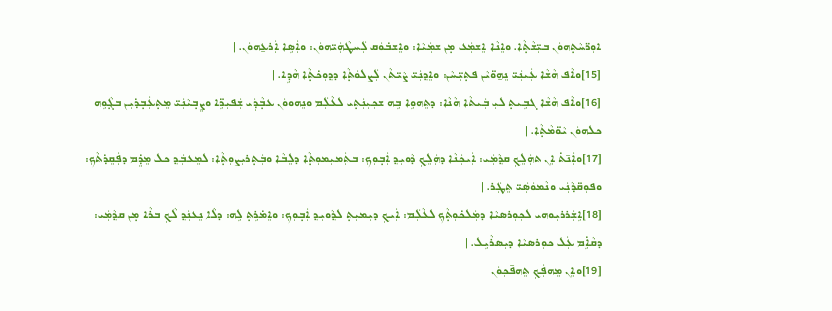ܐܘܼܪ̈ܚܵܬ̣ܗܘܿܢ ܒܝܼ̈ܫܵܬ̣ܵܐ. ܘܐܸܢܵܐ ܐܸܫܡܲܥ ܡ̣ܢ ܫܡܲܝܵܐ: ܘܐܸܫܒ̇ܘܿܩ ܠܲܚܛܵܗܲܝ̈ܗܘܿܢ: ܘܐܲܣܹܐ ܐܲܪܥ̱ܗܘܿܢ. |
[15]ܘܐܵܦ ܗܵܫܵܐ ܥܲܝܢܲܝ̈ ܢܸܗ̱ܘ̈ܝܵܢ ܦܬ̣ܝܼ̈ܚܵܢ: ܘܐܸܕ݂ܢܲܝ̈ ܨܵܝ̈ܬܵܢ ܠܲܨܠܘܿܬ̣ܵܐ ܕܕ݂ܘܼܟ̇ܬ̣ܵܐ ܗܵܕܹܐ. |
[16]ܘܐܵܦ ܗܵܫܵܐ ܓܒܹܝܬ̣ ܠܝܼ ܒܲܝܬܵܐ ܗܵܢܵܐ: ܕܬܸܗܘܹܐ ܒܹܗ ܫܟ݂ܝܼܢܲܬ̣ܝ ܠܥܵܠܲܡ ܘܢܸܗܘܘܿܢ ܥܒ̣ܵܕܲܝ ܫܲܦܝܼܪܹ̈ܐ ܘܨܸܒ̣ܝܵܢܲܝ̈ ܡܸܬ̣ܥܲܒ̣ܕ̇ܝܼܢ ܒܓ̣ܵܘܹܗ ܟܠܗܘܿܢ ܝܵܘ̈ܡܵܬ̣ܵܐ. |
[17]ܘܐܲܢ̄ܬ̇ ܐܸܢ ܬܗܲܠܸܟ݂ ܩܕ݂ܵܡܲܝ: ܐܲܝܟܲܢܵܐ ܕܗܲܠܸܟ݂ ܕܵܘܝܼܕ݂ ܐܲܒ̣ܘܼܟ݂: ܒܬܲܡܝܼܡܘܼܬ̣ܵܐ ܕܠܸܒܵܐ ܘܒܲܬ̣ܪܝܼܨܘܼܬ̣ܵܐ: ܠܡܸܥܒܲܕ݂ ܟܠ ܡܸܕܸ̇ܡ ܕܦܲܩܸܕ̇ܬܵܟ݂: ܘܦܘܼܩ̈ܕܵܢܲܝ ܘܢܵܡܘܿܣܲܝ̈ ܬܸܛܲܪ. |
[18]ܐܹܫܲܪܪܝܼܘܗܝ ܠܟ݂ܘܼܪܣܝܵܐ ܕܡܲܠܟ̇ܘܼܬ̣ܵܟ݂ ܠܥܵܠܲܡ: ܐܲܝܟ݂ ܕܝܼܡܝܼܬ̣ ܠܕ݂ܵܘܝܼܕ݂ ܐܲܒ̣ܘܼܟ݂: ܘܐܸܡ̇ܪܹܬ̣ ܠܹܗ: ܕܠܵܐ ܢܸܥܢܲܕ݂ ܠܵܟ݂ ܒܪܵܐ ܡ̣ܢ ܩܕ݂ܵܡܲܝ: ܕܩܵܐܹ̇ܡ ܥܲܠ ܟܘܼܪܣܝܵܐ ܕܝܼܣܪܵܝܹܠ. |
[19]ܘܐܸܢ ܡܸܗܦܲܟ݂ ܬܸܗܦ̄ܟ݂ܘܿܢ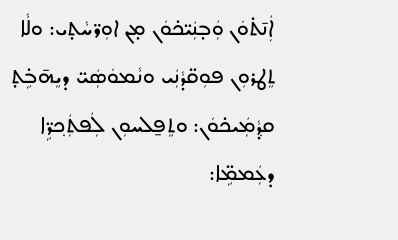ܐܲܢ̄ܬ̇ܘܿܢ ܘܲܒ̣ܢܲܝ̈ܟ̇ܘܿܢ ܡ̣ܢ ܐܘܼܪ̈ܚܵܬ̣ܝ: ܘܠܵܐ ܬܸܛܪܘܼܢ ܦܘܼܩ̈ܕܵܢܲܝ ܘܢܵܡܘܿܣܲܝ̈ ܕܝܸܗ̄ܒܹ̇ܬ̣ ܩܕ݂ܵܡܲܝܟ̇ܘܿܢ: ܘܬܸܦ̱ܠܚܘܼܢ ܠܲܦܬܲܟ݂ܪܹ̈ܐ ܕܥܲܡܡܹ̈ܐ: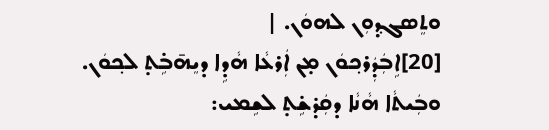ܘܬܸܣܓܕ݂ܘܼܢ ܠܗܘܿܢ. |
[20]ܐܹܒܲܕܲܪܟ݂ܘܿܢ ܡ̣ܢ ܐܲܪܥܵܐ ܗܵܕܹܐ ܕܝܸܗ̄ܒܹ̇ܬ̣ ܠܟ݂ܘܿܢ. ܘܒܲܝܬܵܐ ܗܵܢܵܐ ܕܩܲܕ̇ܫܹ̇ܬ̣ ܠܫܹܡܝ: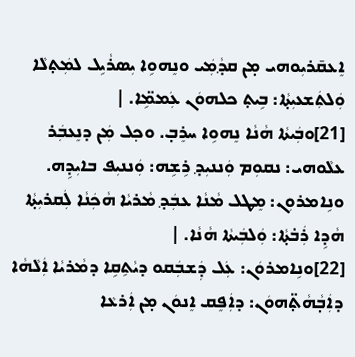ܐܸܥܩ̄ܪܝܼܘܗܝ ܡ̣ܢ ܩܕ݂ܵܡܲܝ ܘܢܸܗܘܹܐ ܝܼܣܪܵܝܹܠ ܠܡܲܬ̣ܠܵܐ ܘܲܠܬܲܫܥܝܼܬ̣ܵܐ: ܒܹܝܬ̣ ܟܠܗܘܿܢ ܥܲܡܡܹ̈ܐ. |
[21]ܘܒܲܝܬܵܐ ܗܵܢܵܐ ܢܸܗܘܹܐ ܚܪܸܒ̣. ܘܟ݂ܠ ܡܲܢ ܕܢܸܥܒܲܪ ܥܠܵܘܗܝ: ܢܩܘܼܡ ܘܲܢܢܝܼܕ݂ ܪܹܫܹܗ: ܘܲܢܢܝܼܦ ܒܐܝܼܕܹܗ. ܘܢܹܐܡܪܘܼܢ: ܡܸܛܠ ܡܵܢܵܐ ܥܒܲܕ݂ ܡܵܪܝܵܐ ܗܵܟܲܢܵܐ ܠܲܩܪܝܼܬ̣ܵܐ ܗܵܕܹܐ ܪܲܒ̇ܬ̣ܵܐ: ܘܲܠܒܲܝܬܵܐ ܗܵܢܵܐ. |
[22]ܘܢܹܐܡܪܘܿܢ: ܥܲܠ ܕܲܫܒܲܩܘ ܕܝܵܬܹܩܹܐ ܕܡܵܪܝܵܐ ܐܲܠܵܗܵܐ ܕܐܲܒ̣ܵܗܵܬ̣̈ܗܘܿܢ: ܕܐܲܦܸܩ ܐܸܢܘܿܢ ܡ̣ܢ ܐܲܪܥܵܐ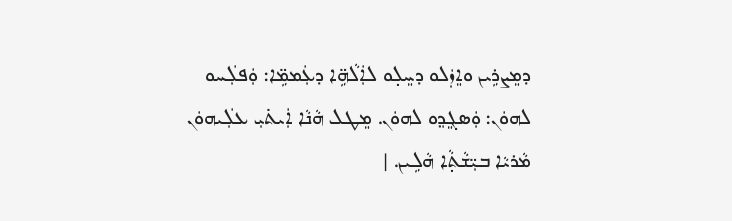ܕܡܸܨܪܹܝܢ ܘܐܸܙܲܠܘ ܕܚܸܠ̣ܘ ܠܐܲܠܵܗܹ̈ܐ ܕܥܲܡܡܹ̈ܐ: ܘܲܦܠܲܚܘ ܠܗܘܿܢ: ܘܲܣܓܸܕ݂ܘ ܠܗܘܿܢ. ܡܸܛܠ ܗܵܢܵܐ ܐܲܝܬ̇ܝܼ ܥܠܲܝܗܘܿܢ ܡܵܪܝܵܐ ܒܝܼ̈ܫܵܬ̣ܵܐ ܗܵܠܹܝܢ. |